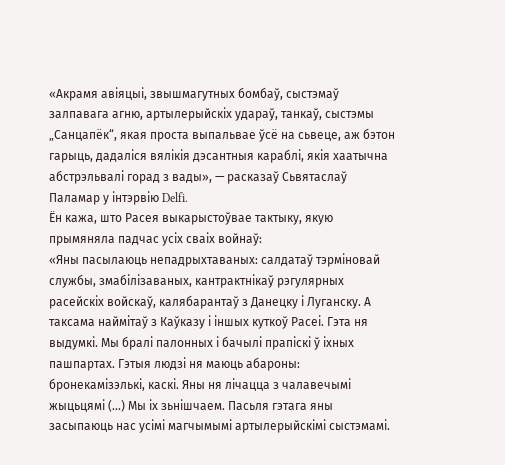«Акрамя авіяцыі, звышмагутных бомбаў, сыстэмаў залпавага агню, артылерыйскіх удараў, танкаў, сыстэмы „Санцапёк“, якая проста выпальвае ўсё на сьвеце, аж бэтон гарыць, дадаліся вялікія дэсантныя караблі, якія хаатычна абстрэльвалі горад з вады», — расказаў Сьвятаслаў Паламар у інтэрвію Delfi.
Ён кажа, што Расея выкарыстоўвае тактыку, якую прымяняла падчас усіх сваіх войнаў:
«Яны пасылаюць непадрыхтаваных: салдатаў тэрміновай службы, змабілізаваных, кантрактнікаў рэгулярных расейскіх войскаў, калябарантаў з Данецку і Луганску. А таксама наймітаў з Каўказу і іншых куткоў Расеі. Гэта ня выдумкі. Мы бралі палонных і бачылі прапіскі ў іхных пашпартах. Гэтыя людзі ня маюць абароны: бронекамізэлькі, каскі. Яны ня лічацца з чалавечымі жыцьцямі (...) Мы іх зьнішчаем. Пасьля гэтага яны засыпаюць нас усімі магчымымі артылерыйскімі сыстэмамі.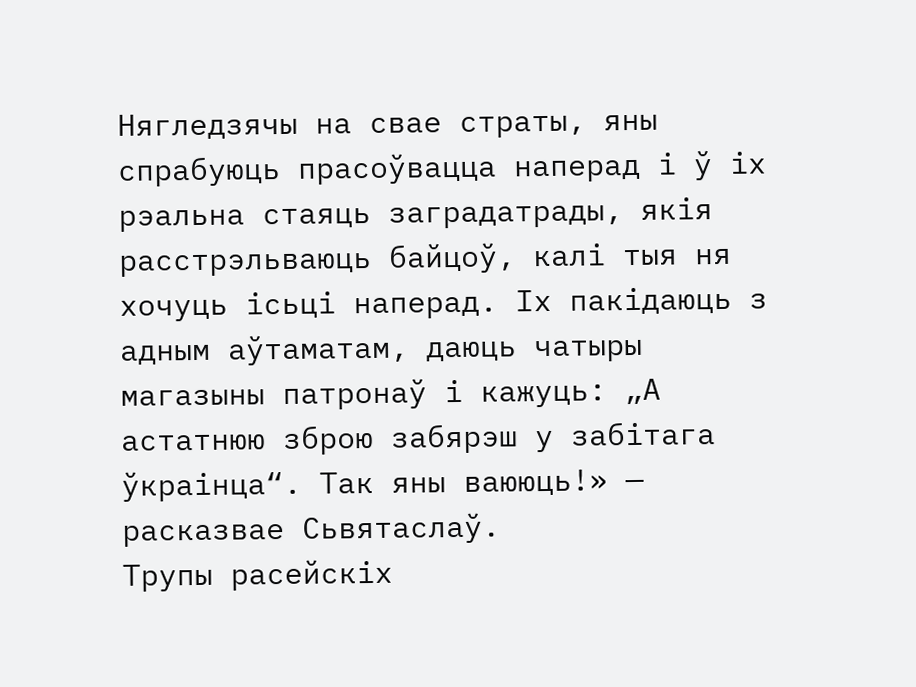Нягледзячы на свае страты, яны спрабуюць прасоўвацца наперад і ў іх рэальна стаяць заградатрады, якія расстрэльваюць байцоў, калі тыя ня хочуць ісьці наперад. Іх пакідаюць з адным аўтаматам, даюць чатыры магазыны патронаў і кажуць: „А астатнюю зброю забярэш у забітага ўкраінца“. Так яны ваююць!» — расказвае Сьвятаслаў.
Трупы расейскіх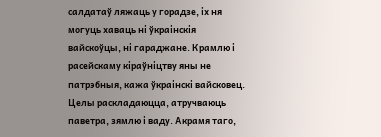салдатаў ляжаць у горадзе, іх ня могуць хаваць ні ўкраінскія вайскоўцы, ні гараджане. Крамлю і расейскаму кіраўніцтву яны не патрэбныя, кажа ўкраінскі вайсковец. Целы раскладаюцца, атручваюць паветра, зямлю і ваду. Акрамя таго,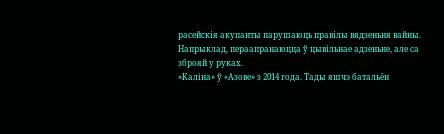расейскія акупанты парушаюць правілы вядзеньня вайны. Напрыклад, пераапранаюцца ў цывільнае адзеньне, але са зброяй у руках.
«Каліна» ў «Азове» з 2014 года. Тады яшчэ батальён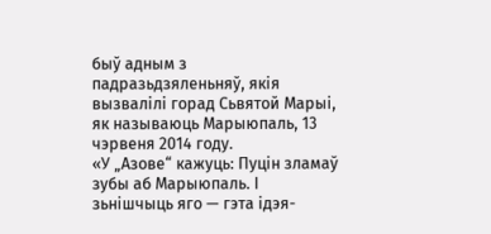быў адным з падразьдзяленьняў, якія вызвалілі горад Сьвятой Марыі, як называюць Марыюпаль, 13 чэрвеня 2014 году.
«У „Азове“ кажуць: Пуцін зламаў зубы аб Марыюпаль. І зьнішчыць яго — гэта ідэя-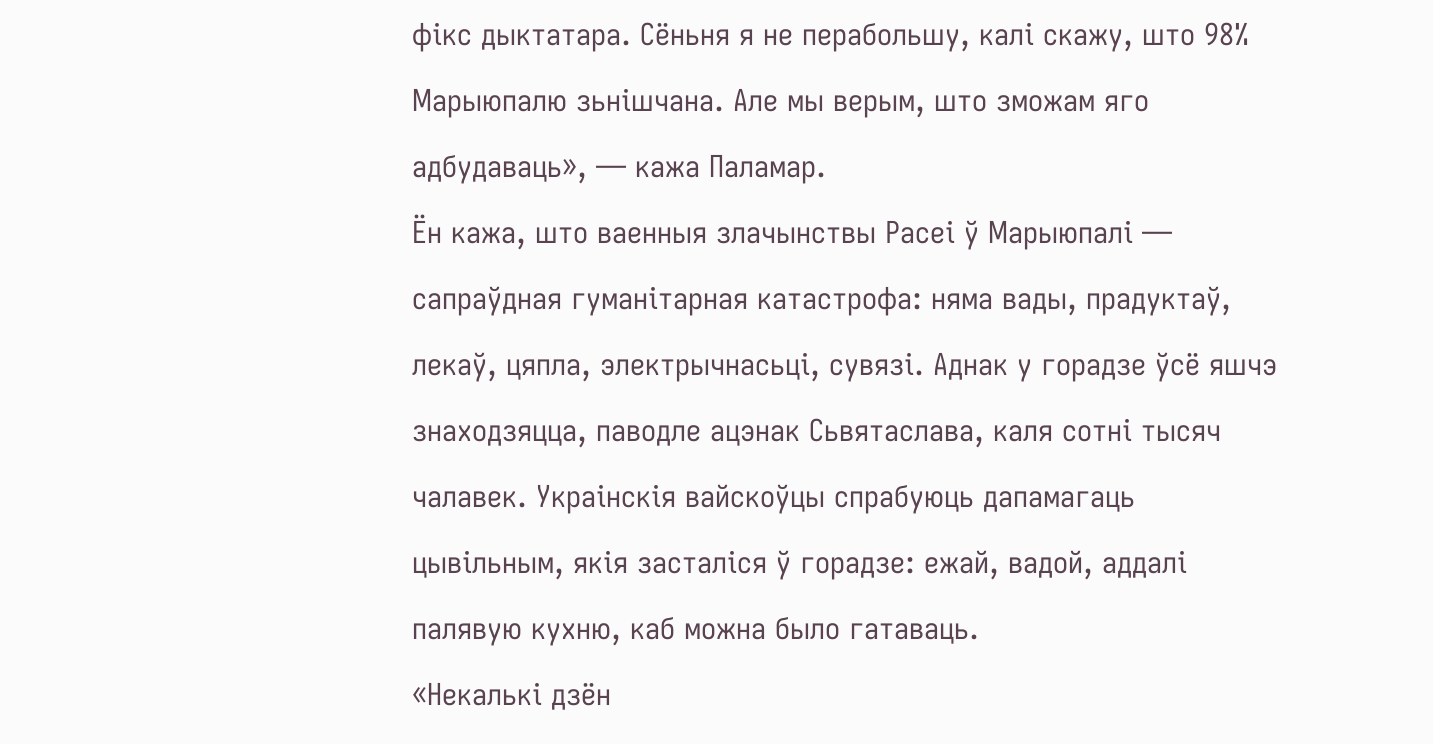фікс дыктатара. Сёньня я не перабольшу, калі скажу, што 98% Марыюпалю зьнішчана. Але мы верым, што зможам яго адбудаваць», — кажа Паламар.
Ён кажа, што ваенныя злачынствы Расеі ў Марыюпалі — сапраўдная гуманітарная катастрофа: няма вады, прадуктаў, лекаў, цяпла, электрычнасьці, сувязі. Аднак у горадзе ўсё яшчэ знаходзяцца, паводле ацэнак Сьвятаслава, каля сотні тысяч чалавек. Украінскія вайскоўцы спрабуюць дапамагаць цывільным, якія засталіся ў горадзе: ежай, вадой, аддалі палявую кухню, каб можна было гатаваць.
«Некалькі дзён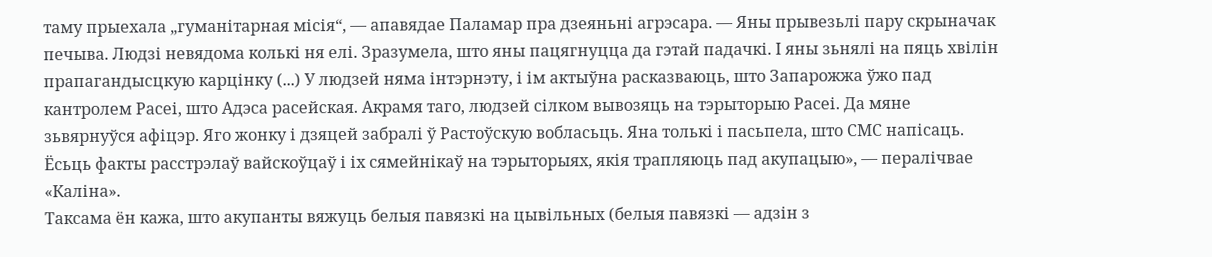таму прыехала „гуманітарная місія“, — апавядае Паламар пра дзеяньні агрэсара. — Яны прывезьлі пару скрыначак печыва. Людзі невядома колькі ня елі. Зразумела, што яны пацягнуцца да гэтай падачкі. І яны зьнялі на пяць хвілін прапагандысцкую карцінку (...) У людзей няма інтэрнэту, і ім актыўна расказваюць, што Запарожжа ўжо пад кантролем Расеі, што Адэса расейская. Акрамя таго, людзей сілком вывозяць на тэрыторыю Расеі. Да мяне зьвярнуўся афіцэр. Яго жонку і дзяцей забралі ў Растоўскую вобласьць. Яна толькі і пасьпела, што СМС напісаць. Ёсьць факты расстрэлаў вайскоўцаў і іх сямейнікаў на тэрыторыях, якія трапляюць пад акупацыю», — пералічвае «Каліна».
Таксама ён кажа, што акупанты вяжуць белыя павязкі на цывільных (белыя павязкі — адзін з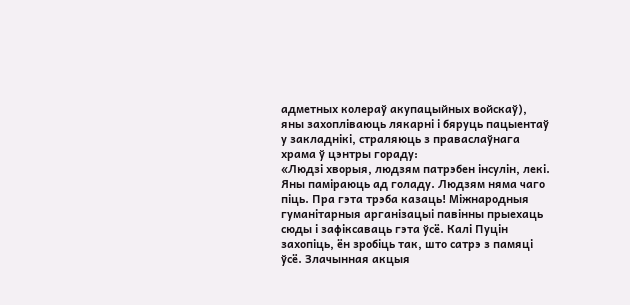адметных колераў акупацыйных войскаў), яны захопліваюць лякарні і бяруць пацыентаў у закладнікі, страляюць з праваслаўнага храма ў цэнтры гораду:
«Людзі хворыя, людзям патрэбен інсулін, лекі. Яны паміраюць ад голаду. Людзям няма чаго піць. Пра гэта трэба казаць! Міжнародныя гуманітарныя арганізацыі павінны прыехаць сюды і зафіксаваць гэта ўсё. Калі Пуцін захопіць, ён зробіць так, што сатрэ з памяці ўсё. Злачынная акцыя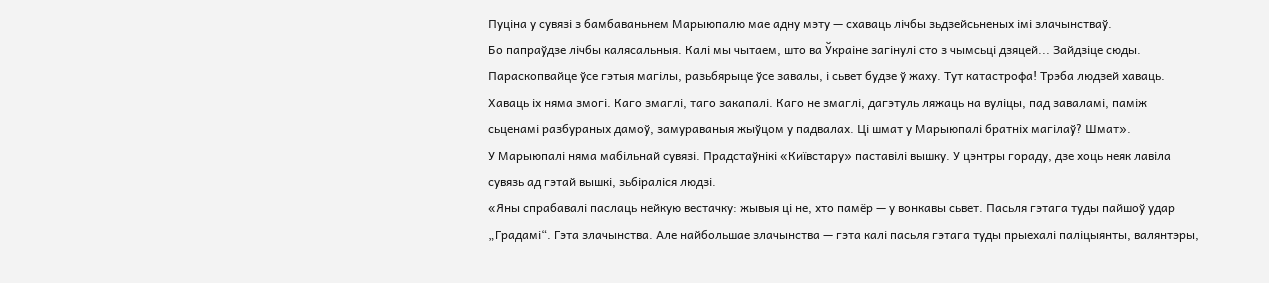Пуціна у сувязі з бамбаваньнем Марыюпалю мае адну мэту — схаваць лічбы зьдзейсьненых імі злачынстваў.
Бо папраўдзе лічбы калясальныя. Калі мы чытаем, што ва Ўкраіне загінулі сто з чымсьці дзяцей... Зайдзіце сюды. Параскопвайце ўсе гэтыя магілы, разьбярыце ўсе завалы, і сьвет будзе ў жаху. Тут катастрофа! Трэба людзей хаваць. Хаваць іх няма змогі. Каго змаглі, таго закапалі. Каго не змаглі, дагэтуль ляжаць на вуліцы, пад заваламі, паміж сьценамі разбураных дамоў, замураваныя жыўцом у падвалах. Ці шмат у Марыюпалі братніх магілаў? Шмат».
У Марыюпалі няма мабільнай сувязі. Прадстаўнікі «Київстару» паставілі вышку. У цэнтры гораду, дзе хоць неяк лавіла сувязь ад гэтай вышкі, зьбіраліся людзі.
«Яны спрабавалі паслаць нейкую вестачку: жывыя ці не, хто памёр — у вонкавы сьвет. Пасьля гэтага туды пайшоў удар „Градамі“. Гэта злачынства. Але найбольшае злачынства — гэта калі пасьля гэтага туды прыехалі паліцыянты, валянтэры,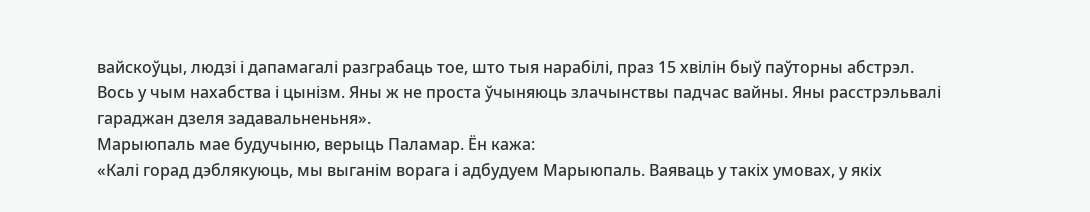вайскоўцы, людзі і дапамагалі разграбаць тое, што тыя нарабілі, праз 15 хвілін быў паўторны абстрэл. Вось у чым нахабства і цынізм. Яны ж не проста ўчыняюць злачынствы падчас вайны. Яны расстрэльвалі гараджан дзеля задавальненьня».
Марыюпаль мае будучыню, верыць Паламар. Ён кажа:
«Калі горад дэблякуюць, мы выганім ворага і адбудуем Марыюпаль. Ваяваць у такіх умовах, у якіх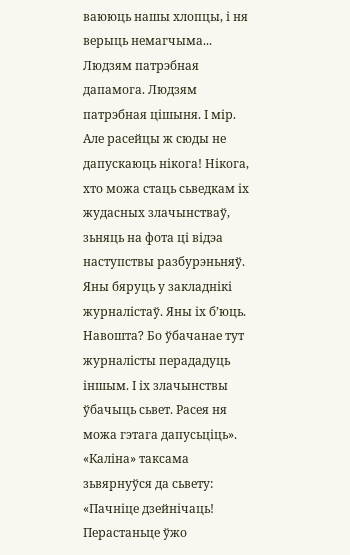ваююць нашы хлопцы, і ня верыць немагчыма... Людзям патрэбная дапамога. Людзям патрэбная цішыня. І мір. Але расейцы ж сюды не дапускаюць нікога! Нікога, хто можа стаць сьведкам іх жудасных злачынстваў, зьняць на фота ці відэа наступствы разбурэньняў. Яны бяруць у закладнікі журналістаў. Яны іх б’юць. Навошта? Бо ўбачанае тут журналісты перададуць іншым. І іх злачынствы ўбачыць сьвет. Расея ня можа гэтага дапусьціць».
«Каліна» таксама зьвярнуўся да сьвету: «Пачніце дзейнічаць! Перастаньце ўжо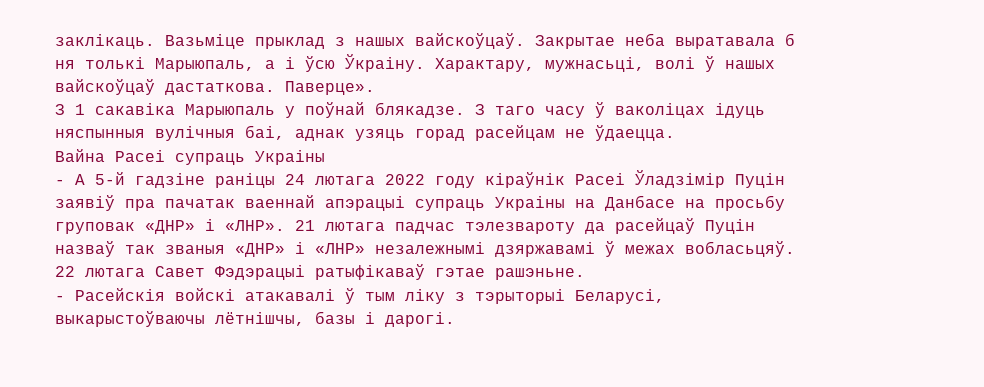заклікаць. Вазьміце прыклад з нашых вайскоўцаў. Закрытае неба выратавала б ня толькі Марыюпаль, а і ўсю Ўкраіну. Характару, мужнасьці, волі ў нашых вайскоўцаў дастаткова. Паверце».
З 1 сакавіка Марыюпаль у поўнай блякадзе. З таго часу ў ваколіцах ідуць няспынныя вулічныя баі, аднак узяць горад расейцам не ўдаецца.
Вайна Расеі супраць Украіны
- А 5-й гадзіне раніцы 24 лютага 2022 году кіраўнік Расеі Ўладзімір Пуцін заявіў пра пачатак ваеннай апэрацыі супраць Украіны на Данбасе на просьбу груповак «ДНР» і «ЛНР». 21 лютага падчас тэлезвароту да расейцаў Пуцін назваў так званыя «ДНР» і «ЛНР» незалежнымі дзяржавамі ў межах вобласьцяў. 22 лютага Савет Фэдэрацыі ратыфікаваў гэтае рашэньне.
- Расейскія войскі атакавалі ў тым ліку з тэрыторыі Беларусі, выкарыстоўваючы лётнішчы, базы і дарогі.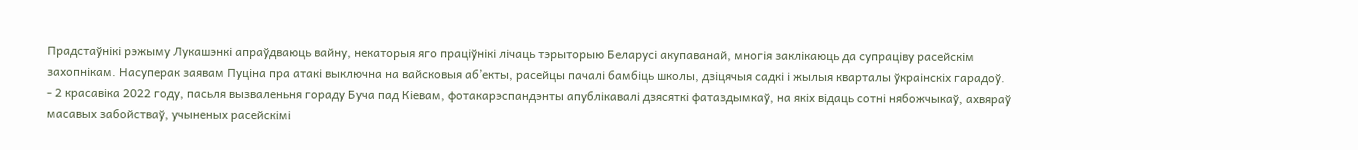Прадстаўнікі рэжыму Лукашэнкі апраўдваюць вайну, некаторыя яго праціўнікі лічаць тэрыторыю Беларусі акупаванай, многія заклікаюць да супраціву расейскім захопнікам. Насуперак заявам Пуціна пра атакі выключна на вайсковыя аб’екты, расейцы пачалі бамбіць школы, дзіцячыя садкі і жылыя кварталы ўкраінскіх гарадоў.
- 2 красавіка 2022 году, пасьля вызваленьня гораду Буча пад Кіевам, фотакарэспандэнты апублікавалі дзясяткі фатаздымкаў, на якіх відаць сотні нябожчыкаў, ахвяраў масавых забойстваў, учыненых расейскімі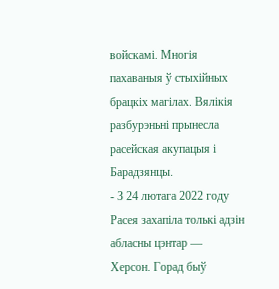войскамі. Многія пахаваныя ў стыхійных брацкіх магілах. Вялікія разбурэньні прынесла расейская акупацыя і Барадзянцы.
- З 24 лютага 2022 году Расея захапіла толькі адзін абласны цэнтар — Херсон. Горад быў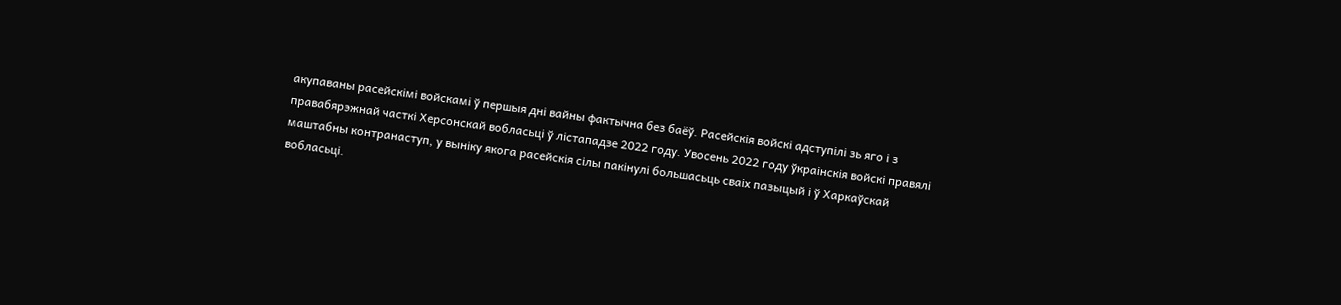акупаваны расейскімі войскамі ў першыя дні вайны фактычна без баёў. Расейскія войскі адступілі зь яго і з правабярэжнай часткі Херсонскай вобласьці ў лістападзе 2022 году. Увосень 2022 году ўкраінскія войскі правялі маштабны контранаступ, у выніку якога расейскія сілы пакінулі большасьць сваіх пазыцый і ў Харкаўскай вобласьці.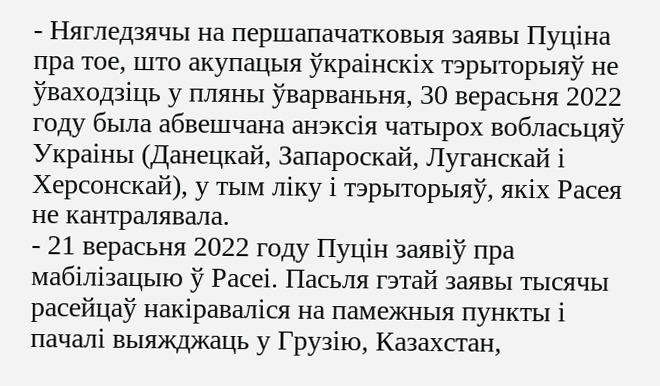- Нягледзячы на першапачатковыя заявы Пуціна пра тое, што акупацыя ўкраінскіх тэрыторыяў не ўваходзіць у пляны ўварваньня, 30 верасьня 2022 году была абвешчана анэксія чатырох вобласьцяў Украіны (Данецкай, Запароскай, Луганскай і Херсонскай), у тым ліку і тэрыторыяў, якіх Расея не кантралявала.
- 21 верасьня 2022 году Пуцін заявіў пра мабілізацыю ў Расеі. Пасьля гэтай заявы тысячы расейцаў накіраваліся на памежныя пункты і пачалі выяжджаць у Грузію, Казахстан,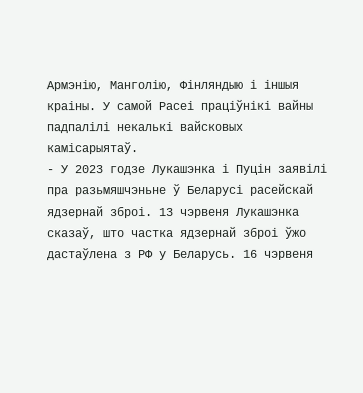Армэнію, Манголію, Фінляндыю і іншыя краіны. У самой Расеі праціўнікі вайны падпалілі некалькі вайсковых камісарыятаў.
- У 2023 годзе Лукашэнка і Пуцін заявілі пра разьмяшчэньне ў Беларусі расейскай ядзернай зброі. 13 чэрвеня Лукашэнка сказаў, што частка ядзернай зброі ўжо дастаўлена з РФ у Беларусь. 16 чэрвеня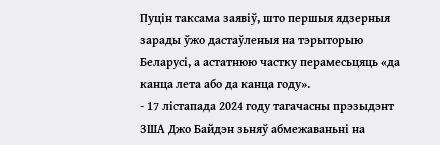Пуцін таксама заявіў, што першыя ядзерныя зарады ўжо дастаўленыя на тэрыторыю Беларусі, а астатнюю частку перамесьцяць «да канца лета або да канца году».
- 17 лістапада 2024 году тагачасны прэзыдэнт ЗША Джо Байдэн зьняў абмежаваньні на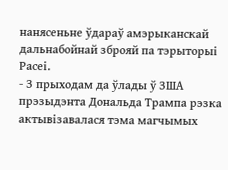нанясеньне ўдараў амэрыканскай дальнабойнай зброяй па тэрыторыі Расеі.
- З прыходам да ўлады ў ЗША прэзыдэнта Дональда Трампа рэзка актывізавалася тэма магчымых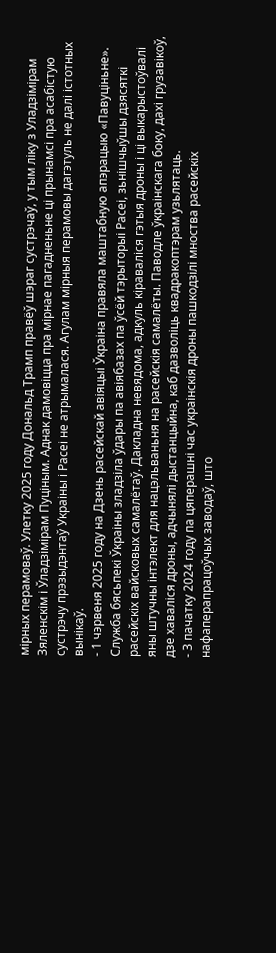мірных перамоваў. Улетку 2025 году Дональд Трамп правёў шэраг сустрэчаў, у тым ліку з Уладзімірам Зяленскім і Ўладзімірам Пуціным. Аднак дамовіцца пра мірнае пагадненьне ці прынамсі пра асабістую сустрэчу прэзыдэнтаў Украіны і Расеі не атрымалася. Агулам мірныя перамовы дагэтуль не далі істотных вынікаў.
- 1 чэрвеня 2025 году на Дзень расейскай авіяцыі Ўкраіна правяла маштабную апэрацыю «Павуціньне». Служба бясьпекі Ўкраіны зладзіла ўдары па авіябазах па ўсёй тэрыторыі Расеі, зьнішчыўшы дзясяткі расейскіх вайсковых самалётаў. Дакладна невядома, адкуль кіраваліся гэтыя дроны і ці выкарыстоўвалі яны штучны інтэлект для нацэльваньня на расейскія самалёты. Паводле ўкраінскага боку, дахі грузавікоў, дзе хаваліся дроны, адчынялі дыстанцыйна, каб дазволіць квадракоптэрам узьлятаць.
- З пачатку 2024 году па цяперашні час украінскія дроны пашкодзілі мноства расейскіх нафаперапрацоўчых заводаў, што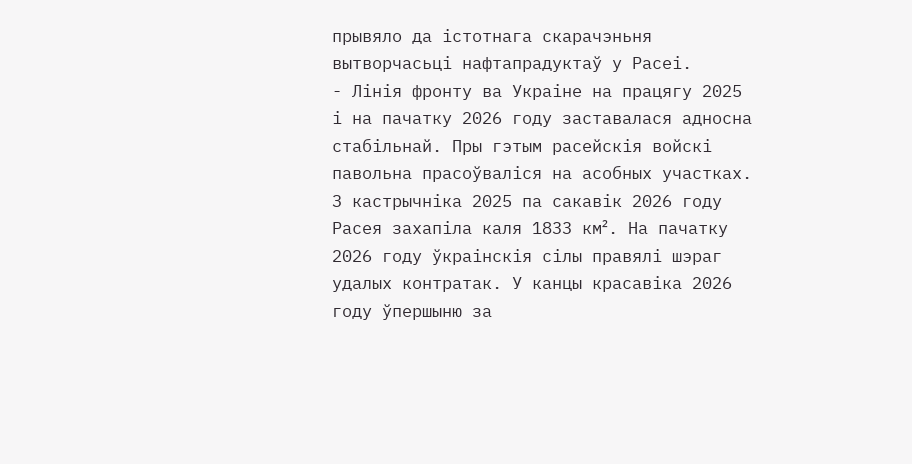прывяло да істотнага скарачэньня вытворчасьці нафтапрадуктаў у Расеі.
- Лінія фронту ва Украіне на працягу 2025 і на пачатку 2026 году заставалася адносна стабільнай. Пры гэтым расейскія войскі павольна прасоўваліся на асобных участках. З кастрычніка 2025 па сакавік 2026 году Расея захапіла каля 1833 км². На пачатку 2026 году ўкраінскія сілы правялі шэраг удалых контратак. У канцы красавіка 2026 году ўпершыню за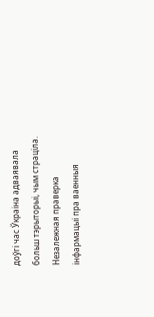доўгі час Ўкраіна адваявала больш тэрыторыі, чым страціла.
Незалежная праверка інфармацыі пра ваенныя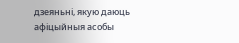дзеяньні, якую даюць афіцыйныя асобы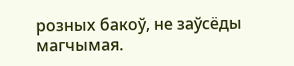розных бакоў, не заўсёды магчымая.